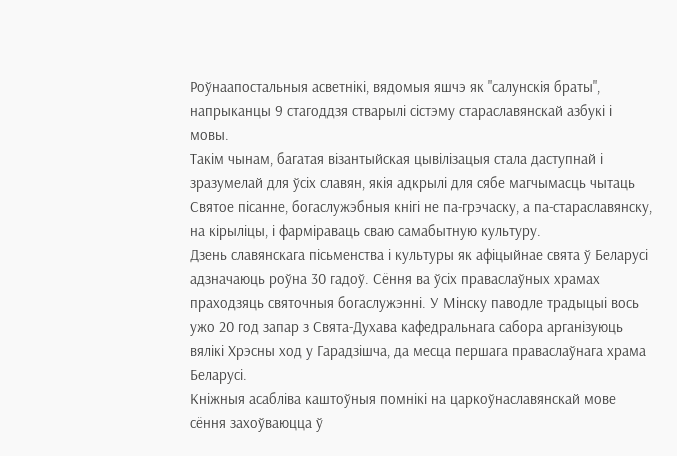Роўнаапостальныя асветнікі, вядомыя яшчэ як "салунскія браты", напрыканцы 9 стагоддзя стварылі сістэму стараславянскай азбукі і мовы.
Такім чынам, багатая візантыйская цывілізацыя стала даступнай і зразумелай для ўсіх славян, якія адкрылі для сябе магчымасць чытаць Святое пісанне, богаслужэбныя кнігі не па-грэчаску, а па-стараславянску, на кірыліцы, і фарміраваць сваю самабытную культуру.
Дзень славянскага пісьменства і культуры як афіцыйнае свята ў Беларусі адзначаюць роўна 30 гадоў. Сёння ва ўсіх праваслаўных храмах праходзяць святочныя богаслужэнні. У Мінску паводле традыцыі вось ужо 20 год запар з Свята-Духава кафедральнага сабора арганізуюць вялікі Хрэсны ход у Гарадзішча, да месца першага праваслаўнага храма Беларусі.
Кніжныя асабліва каштоўныя помнікі на царкоўнаславянскай мове сёння захоўваюцца ў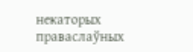некаторых праваслаўных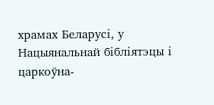храмах Беларусі, у Нацыянальнай бібліятэцы і царкоўна-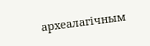археалагічным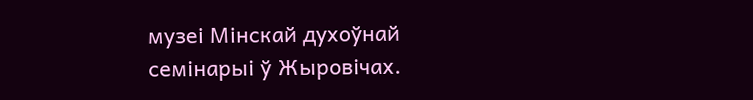музеі Мінскай духоўнай семінарыі ў Жыровічах.